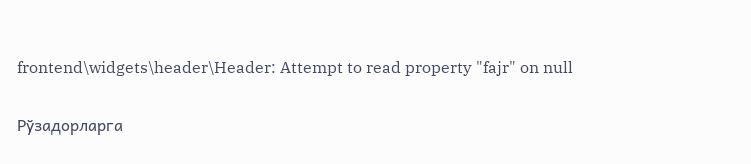frontend\widgets\header\Header: Attempt to read property "fajr" on null

Рўзадорларга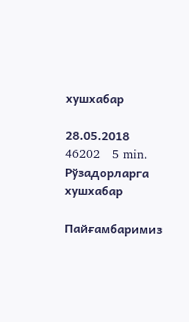хушхабар

28.05.2018   46202   5 min.
Рўзадорларга хушхабар

Пайғамбаримиз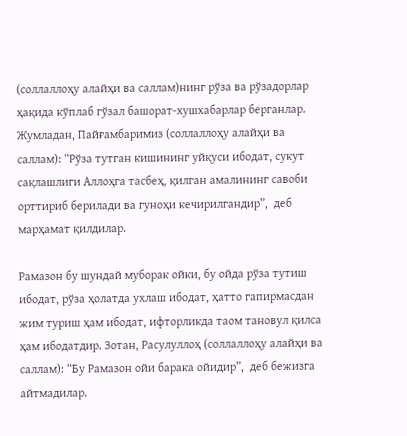(соллаллоҳу алайҳи ва саллам)нинг рўза ва рўзадорлар ҳақида кўплаб гўзал башорат-хушхабарлар берганлар. Жумладан, Пайғамбаримиз (соллаллоҳу алайҳи ва саллам): “Рўза тутган кишининг уйқуси ибодат, сукут сақлашлиги Аллоҳга тасбеҳ, қилган амалининг савоби орттириб берилади ва гуноҳи кечирилгандир”,  деб марҳамат қилдилар.

Рамазон бу шундай муборак ойки, бу ойда рўза тутиш ибодат, рўза ҳолатда ухлаш ибодат, ҳатто гапирмасдан жим туриш ҳам ибодат, ифторликда таом тановул қилса ҳам ибодатдир. Зотан, Расулуллоҳ (соллаллоҳу алайҳи ва саллам): “Бу Рамазон ойи барака ойидир”,  деб бежизга айтмадилар.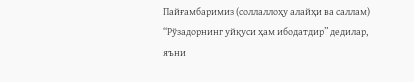Пайғамбаримиз (соллаллоҳу алайҳи ва саллам) “Рўзадорнинг уйқуси ҳам ибодатдир” дедилар, яъни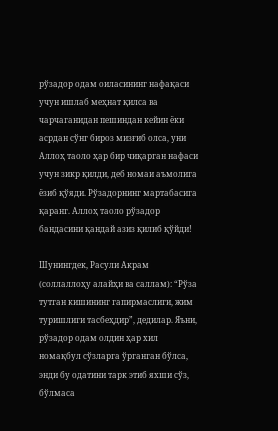рўзадор одам оиласининг нафақаси учун ишлаб меҳнат қилса ва чарчаганидан пешиндан кейин ёки асрдан сўнг бироз мизғиб олса, уни Аллоҳ таоло ҳар бир чиқарган нафаси учун зикр қилди, деб номаи аъмолига ёзиб қўяди. Рўзадорнинг мартабасига қаранг. Аллоҳ таоло рўзадор бандасини қандай азиз қилиб қўйди!

Шунингдек, Расули Акрам (соллаллоҳу алайҳи ва саллам): “Рўза тутган кишининг гапирмаслиги, жим туришлиги тасбеҳдир”, дедилар. Яъни, рўзадор одам олдин ҳар хил номақбул сўзларга ўрганган бўлса, энди бу одатини тарк этиб яхши сўз, бўлмаса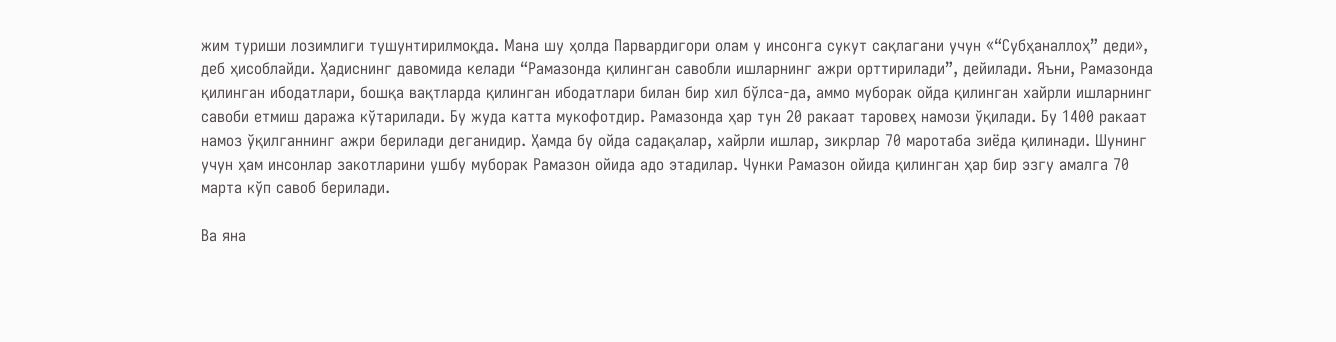жим туриши лозимлиги тушунтирилмоқда. Мана шу ҳолда Парвардигори олам у инсонга сукут сақлагани учун «“Субҳаналлоҳ” деди», деб ҳисоблайди. Ҳадиснинг давомида келади “Рамазонда қилинган савобли ишларнинг ажри орттирилади”, дейилади. Яъни, Рамазонда қилинган ибодатлари, бошқа вақтларда қилинган ибодатлари билан бир хил бўлса-да, аммо муборак ойда қилинган хайрли ишларнинг савоби етмиш даража кўтарилади. Бу жуда катта мукофотдир. Рамазонда ҳар тун 20 ракаат таровеҳ намози ўқилади. Бу 1400 ракаат намоз ўқилганнинг ажри берилади деганидир. Ҳамда бу ойда садақалар, хайрли ишлар, зикрлар 70 маротаба зиёда қилинади. Шунинг учун ҳам инсонлар закотларини ушбу муборак Рамазон ойида адо этадилар. Чунки Рамазон ойида қилинган ҳар бир эзгу амалга 70 марта кўп савоб берилади.

Ва яна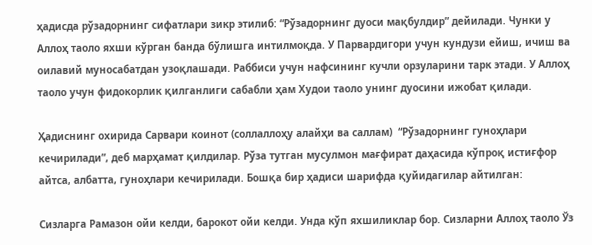ҳадисда рўзадорнинг сифатлари зикр этилиб: “Рўзадорнинг дуоси мақбулдир” дейилади. Чунки у Аллоҳ таоло яхши кўрган банда бўлишга интилмоқда. У Парвардигори учун кундузи ейиш, ичиш ва оилавий муносабатдан узоқлашади. Раббиси учун нафсининг кучли орзуларини тарк этади. У Аллоҳ таоло учун фидокорлик қилганлиги сабабли ҳам Худои таоло унинг дуосини ижобат қилади.

Ҳадиснинг охирида Сарвари коинот (соллаллоҳу алайҳи ва саллам)  “Рўзадорнинг гуноҳлари кечирилади”, деб марҳамат қилдилар. Рўза тутган мусулмон мағфират даҳасида кўпроқ истиғфор айтса, албатта, гуноҳлари кечирилади. Бошқа бир ҳадиси шарифда қуйидагилар айтилган:

Сизларга Рамазон ойи келди, барокот ойи келди. Унда кўп яхшиликлар бор. Сизларни Аллоҳ таоло Ўз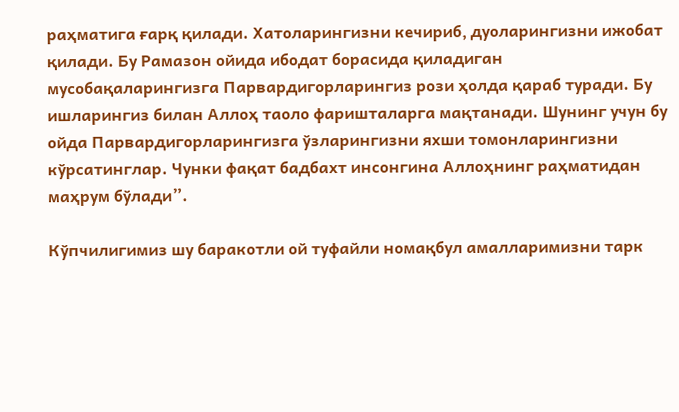раҳматига ғарқ қилади. Хатоларингизни кечириб, дуоларингизни ижобат қилади. Бу Рамазон ойида ибодат борасида қиладиган мусобақаларингизга Парвардигорларингиз рози ҳолда қараб туради. Бу ишларингиз билан Аллоҳ таоло фаришталарга мақтанади. Шунинг учун бу ойда Парвардигорларингизга ўзларингизни яхши томонларингизни кўрсатинглар. Чунки фақат бадбахт инсонгина Аллоҳнинг раҳматидан маҳрум бўлади”.

Кўпчилигимиз шу баракотли ой туфайли номақбул амалларимизни тарк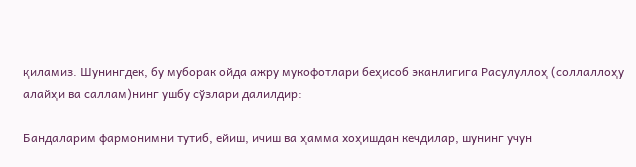қиламиз. Шунингдек, бу муборак ойда ажру мукофотлари беҳисоб эканлигига Расулуллоҳ (соллаллоҳу алайҳи ва саллам)нинг ушбу сўзлари далилдир:

Бандаларим фармонимни тутиб, ейиш, ичиш ва ҳамма хоҳишдан кечдилар, шунинг учун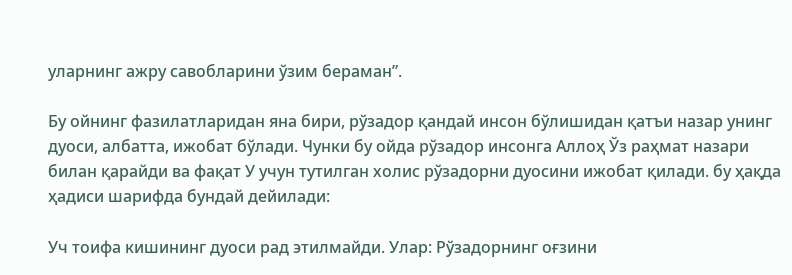уларнинг ажру савобларини ўзим бераман”.

Бу ойнинг фазилатларидан яна бири, рўзадор қандай инсон бўлишидан қатъи назар унинг дуоси, албатта, ижобат бўлади. Чунки бу ойда рўзадор инсонга Аллоҳ Ўз раҳмат назари билан қарайди ва фақат У учун тутилган холис рўзадорни дуосини ижобат қилади. бу ҳақда ҳадиси шарифда бундай дейилади:

Уч тоифа кишининг дуоси рад этилмайди. Улар: Рўзадорнинг оғзини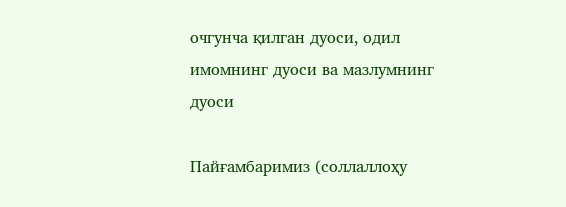очгунча қилган дуоси, одил имомнинг дуоси ва мазлумнинг дуоси

Пайғамбаримиз (соллаллоҳу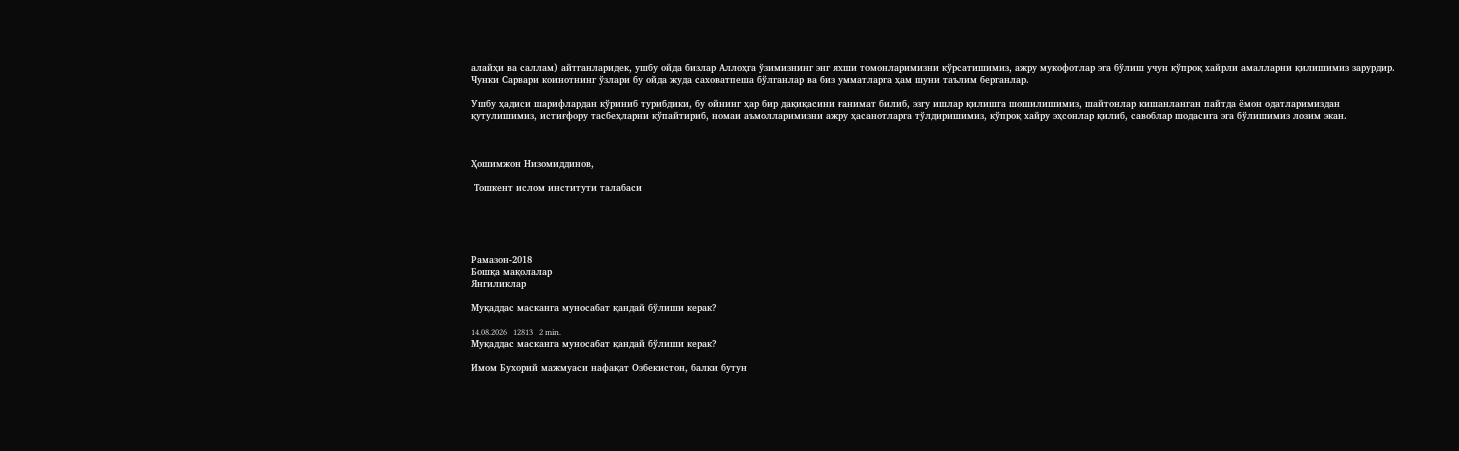алайҳи ва саллам) айтганларидек, ушбу ойда бизлар Аллоҳга ўзимизнинг энг яхши томонларимизни кўрсатишимиз, ажру мукофотлар эга бўлиш учун кўпроқ хайрли амалларни қилишимиз зарурдир. Чунки Сарвари коинотнинг ўзлари бу ойда жуда саховатпеша бўлганлар ва биз умматларга ҳам шуни таълим берганлар.

Ушбу ҳадиси шарифлардан кўриниб турибдики, бу ойнинг ҳар бир дақиқасини ғанимат билиб, эзгу ишлар қилишга шошилишимиз, шайтонлар кишанланган пайтда ёмон одатларимиздан қутулишимиз, истиғфору тасбеҳларни кўпайтириб, номаи аъмолларимизни ажру ҳасанотларга тўлдиришимиз, кўпроқ хайру эҳсонлар қилиб, савоблар шодасига эга бўлишимиз лозим экан.



Ҳошимжон Низомиддинов,

 Тошкент ислом институти талабаси





Рамазон-2018
Бошқа мақолалар
Янгиликлар

Муқаддас масканга муносабат қандай бўлиши керак?

14.08.2026   12813   2 min.
Муқаддас масканга муносабат қандай бўлиши керак?

Имом Бухорий мажмуаси нафақат Озбекистон, балки бутун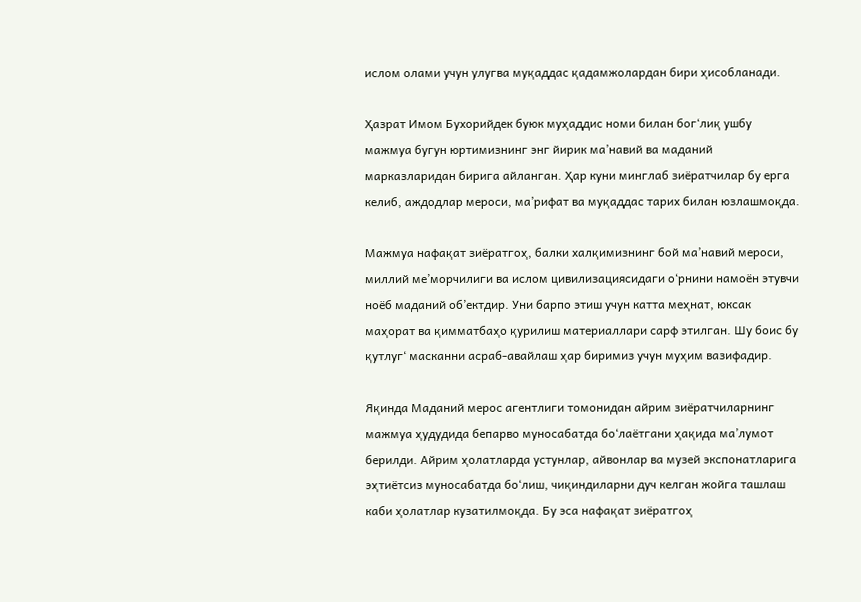ислом олами учун улугва муқаддас қадамжолардан бири ҳисобланади.

Ҳазрат Имом Бухорийдек буюк муҳаддис номи билан бог‘лиқ ушбу мажмуа бугун юртимизнинг энг йирик ма’навий ва маданий марказларидан бирига айланган. Ҳар куни минглаб зиёратчилар бу ерга келиб, аждодлар мероси, ма’рифат ва муқаддас тарих билан юзлашмоқда.

Мажмуа нафақат зиёратгоҳ, балки халқимизнинг бой ма’навий мероси, миллий ме’морчилиги ва ислом цивилизациясидаги о‘рнини намоён этувчи ноёб маданий об’ектдир. Уни барпо этиш учун катта меҳнат, юксак маҳорат ва қимматбаҳо қурилиш материаллари сарф этилган. Шу боис бу қутлуг‘ масканни асраб-авайлаш ҳар биримиз учун муҳим вазифадир.

Яқинда Маданий мерос агентлиги томонидан айрим зиёратчиларнинг мажмуа ҳудудида бепарво муносабатда бо‘лаётгани ҳақида ма’лумот берилди. Айрим ҳолатларда устунлар, айвонлар ва музей экспонатларига эҳтиётсиз муносабатда бо‘лиш, чиқиндиларни дуч келган жойга ташлаш каби ҳолатлар кузатилмоқда. Бу эса нафақат зиёратгоҳ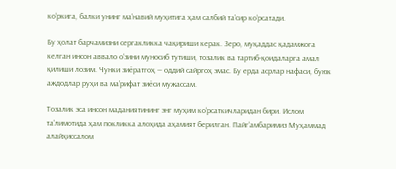ко‘ркига, балки унинг ма’навий муҳитига ҳам салбий та’сир ко‘рсатади.

Бу ҳолат барчамизни сергакликка чақириши керак. Зеро, муқаддас қадамжога келган инсон аввало о‘зини муносиб тутиши, тозалик ва тартиб-қоидаларга амал қилиши лозим. Чунки зиёратгоҳ — оддий сайргоҳ эмас. Бу ерда асрлар нафаси, буюк аждодлар руҳи ва ма’рифат зиёси мужассам.

Тозалик эса инсон маданиятининг энг муҳим ко‘рсаткичларидан бири. Ислом та’лимотида ҳам покликка алоҳида аҳамият берилган. Пайг‘амбаримиз Муҳаммад алайҳиссалом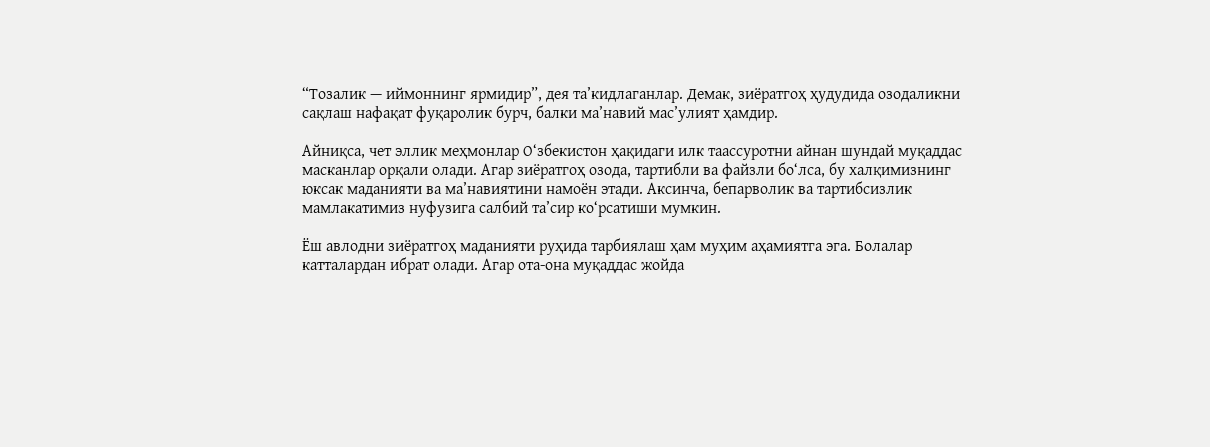“Тозалик — иймоннинг ярмидир”, дея та’кидлаганлар. Демак, зиёратгоҳ ҳудудида озодаликни сақлаш нафақат фуқаролик бурч, балки ма’навий мас’улият ҳамдир.

Айниқса, чет эллик меҳмонлар О‘збекистон ҳақидаги илк таассуротни айнан шундай муқаддас масканлар орқали олади. Агар зиёратгоҳ озода, тартибли ва файзли бо‘лса, бу халқимизнинг юксак маданияти ва ма’навиятини намоён этади. Аксинча, бепарволик ва тартибсизлик мамлакатимиз нуфузига салбий та’сир ко‘рсатиши мумкин.

Ёш авлодни зиёратгоҳ маданияти руҳида тарбиялаш ҳам муҳим аҳамиятга эга. Болалар катталардан ибрат олади. Агар ота-она муқаддас жойда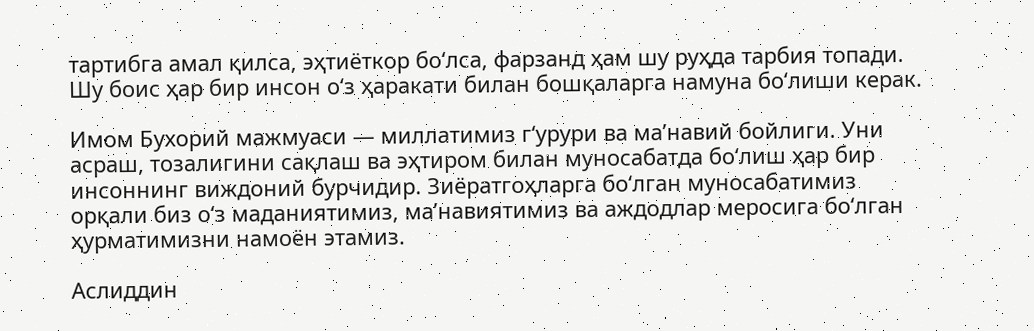тартибга амал қилса, эҳтиёткор бо‘лса, фарзанд ҳам шу руҳда тарбия топади. Шу боис ҳар бир инсон о‘з ҳаракати билан бошқаларга намуна бо‘лиши керак.

Имом Бухорий мажмуаси — миллатимиз г‘урури ва ма’навий бойлиги. Уни асраш, тозалигини сақлаш ва эҳтиром билан муносабатда бо‘лиш ҳар бир инсоннинг виждоний бурчидир. Зиёратгоҳларга бо‘лган муносабатимиз орқали биз о‘з маданиятимиз, ма’навиятимиз ва аждодлар меросига бо‘лган ҳурматимизни намоён этамиз.

Аслиддин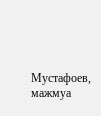Мустафоев, мажмуа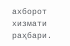ахборот хизмати раҳбари.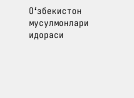О‘збекистон мусулмонлари идораси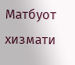Матбуот хизмати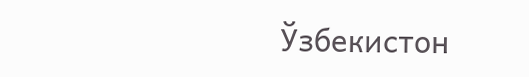Ўзбекистон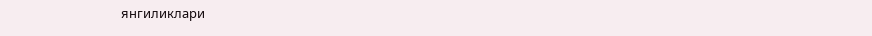янгиликлари